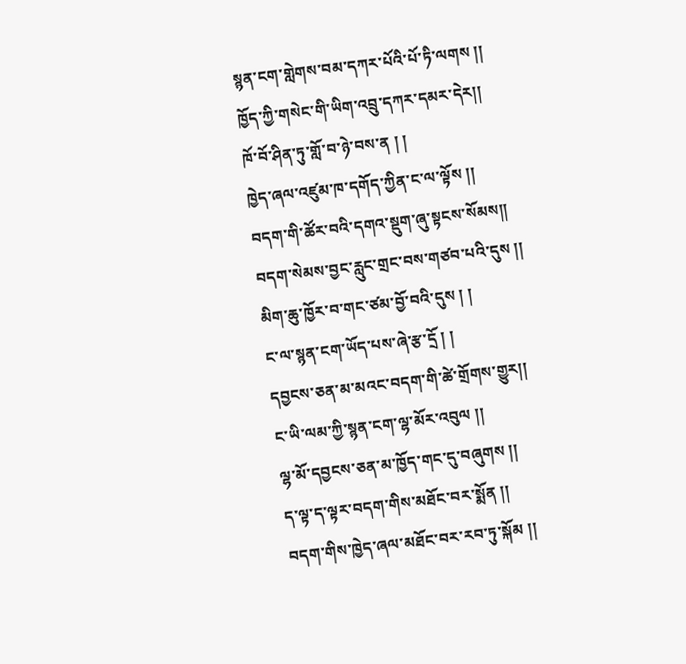སྙན་ངག་གླེགས་བམ་དཀར་པོའི་པོ་ཏི་ལགས །།
ཁྱོད་ཀྱི་གསེང་གི་ཡིག་འབྲུ་དཀར་དམར་དེར།།
ཁོ་བོ་ཤིན་ཏུ་གློ་བ་ཉེ་བས་ན ། །
ཁྱེད་ཞལ་འཛུམ་ཁ་དགོད་ཀྱིན་ང་ལ་ལྟོས །།
བདག་གི་ཚོར་བའི་དགའ་སྡུག་ཞུ་སྟངས་སོམས།།
བདག་སེམས་བྱང་རླུང་གྲང་བས་གཙབ་པའི་དུས །།
མིག་ཆུ་ཁྱོར་བ་གང་ཙམ་བྱོ་བའི་དུས ། །
ང་ལ་སྙན་ངག་ཡོད་པས་ཞེ་རྩ་དྲོ ། །
དབྱངས་ཅན་མ་མའང་བདག་གི་ཚེ་གྲོགས་གྱུར།།
ང་ཡི་ལམ་ཀྱི་སྙན་ངག་ལྷ་མོར་འབུལ །།
ལྷ་མོ་དབྱངས་ཅན་མ་ཁྱོད་གང་དུ་བཞུགས །།
ད་ལྟ་ད་ལྟར་བདག་གིས་མཐོང་བར་སྨོན །།
བདག་གིས་ཁྱེད་ཞལ་མཐོང་བར་རབ་ཏུ་སྐོམ །།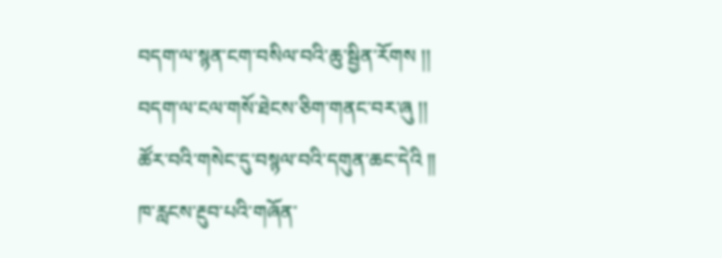བདག་ལ་སྙན་ངག་བསིལ་བའི་ཆུ་སྦྱིན་རོགས །།
བདག་ལ་ངལ་གསོ་ཐེངས་ཅིག་གནང་བར་ཞུ །།
ཚོར་བའི་གསེང་དུ་བསྙལ་བའི་དགུན་ཆང་དེའི །།
ཁ་རླངས་རྔུབ་པའི་གཞོན་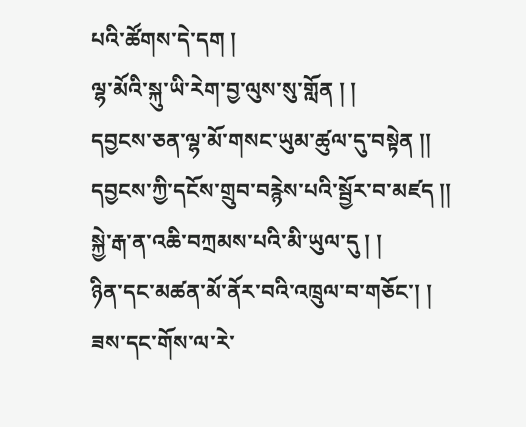པའི་ཚོགས་དེ་དག །
ལྷ་མོའི་སྐུ་ཡི་རེག་བྱ་ལུས་སུ་གློན ། །
དབྱངས་ཅན་ལྷ་མོ་གསང་ཡུམ་ཚུལ་དུ་བསྟེན །།
དབྱངས་ཀྱི་དངོས་གྲུབ་བརྙེས་པའི་སྦྱོར་བ་མཛད །།
སྐྱེ་རྒ་ན་འཆི་བཀྲམས་པའི་མི་ཡུལ་དུ ། །
ཉིན་དང་མཚན་མོ་ནོར་བའི་འཁྲུལ་བ་གཅོང་། །
ཟས་དང་གོས་ལ་རེ་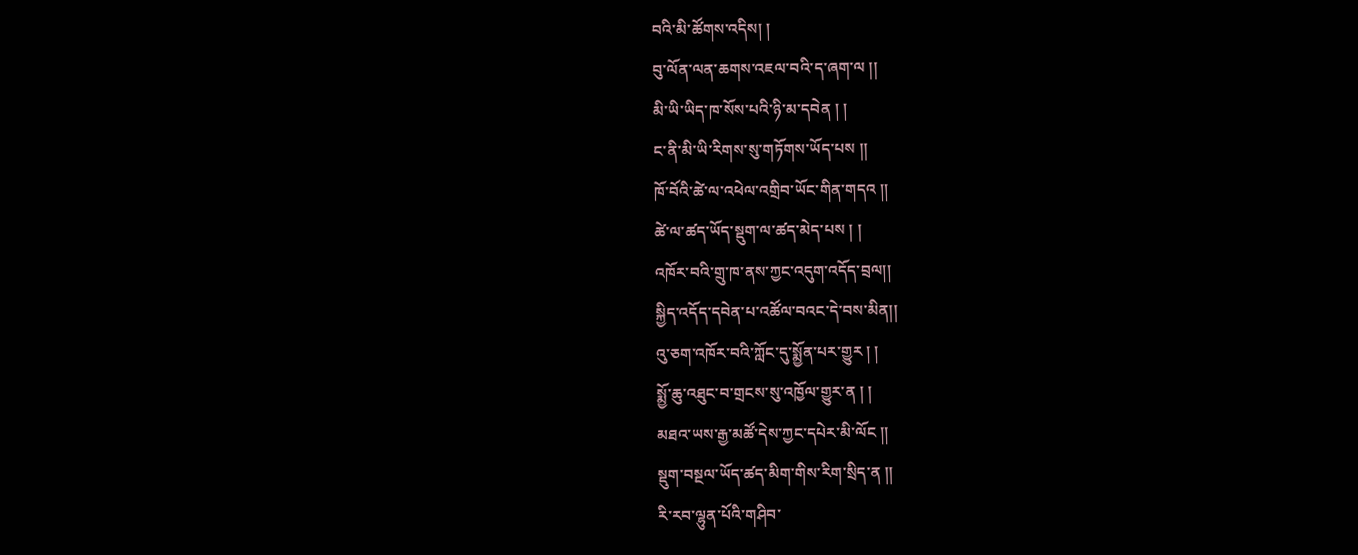བའི་མི་ཚོགས་འདིས། །
བུ་ལོན་ལན་ཆགས་འཇལ་བའི་ད་ཞག་ལ །།
མི་ཡི་ཡིད་ཁ་སོས་པའི་ཉི་མ་དབེན ། །
ང་ནི་མི་ཡི་རིགས་སུ་གཏོགས་ཡོད་པས །།
ཁོ་བོའི་ཚེ་ལ་འཕེལ་འགྲིབ་ཡོང་གིན་གདའ །།
ཚེ་ལ་ཚད་ཡོད་སྡུག་ལ་ཚད་མེད་པས ། །
འཁོར་བའི་གྲུ་ཁ་ནས་ཀྱང་འདུག་འདོད་བྲལ།།
སྐྱིད་འདོད་དབེན་པ་འཚོལ་བའང་དེ་བས་མིན།།
འུ་ཅག་འཁོར་བའི་ཀློང་དུ་སྨྱོན་པར་གྱུར ། །
སྨྱོ་ཆུ་འཐུང་བ་གྲངས་སུ་འཁྱོལ་གྱུར་ན ། །
མཐའ་ཡས་རྒྱ་མཚོ་དེས་ཀྱང་དཔེར་མི་ལོང །།
སྡུག་བསྔལ་ཡོད་ཚད་མིག་གིས་རིག་སྲིད་ན །།
རི་རབ་ལྷུན་པོའི་གཤིབ་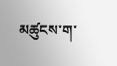མཚུངས་ག་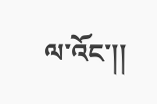ལ་འོང་།།